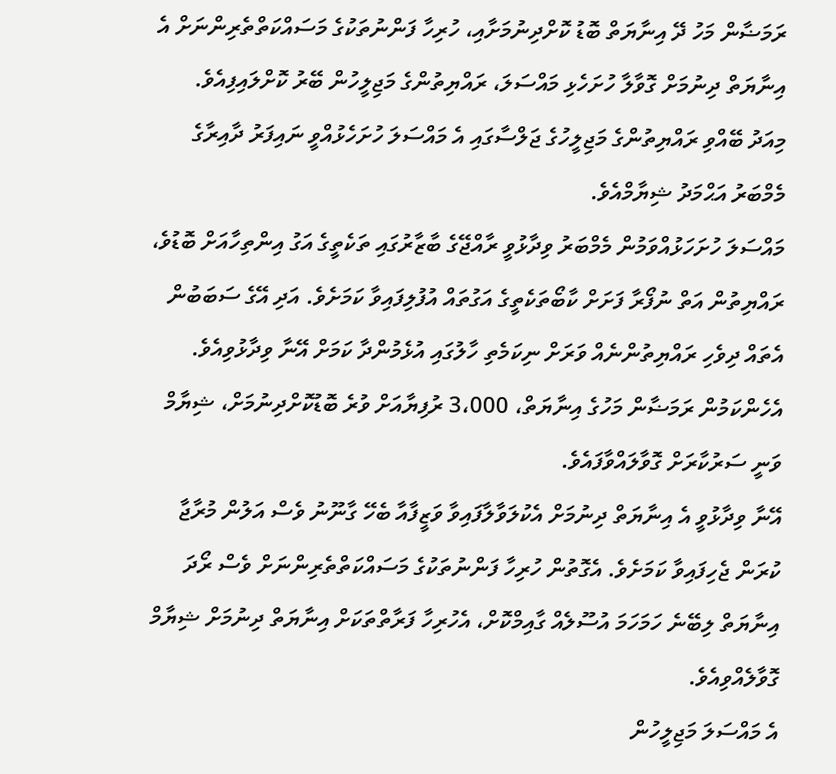ރަމަޟާން މަހު ދޭ އިނާޔަތް ބޮޑު ކޮށްދިނުމަށާއި، ހުރިހާ ފަންނުތަކުގެ މަސައްކަތްތެރިންނަށް އެ އިނާޔަތް ދިނުމަށް ގޮވާލާ ހުށަހެޅި މައްސަލަ، ރައްޔިތުންގެ މަޖިލީހުން ބޭރު ކޮށްލައިފިއެވެ.
މިއަދު ބޭއްވި ރައްޔިތުންގެ މަޖިލީހުގެ ޖަލްސާގައި އެ މައްސަލަ ހުށަހެޅުއްވީ ނައިފަރު ދާއިރާގެ މެމްބަރު އަޙްމަދު ޝިޔާމްއެވެ.
މައްސަލަ ހުށަހަޅުއްވަމުން މެމްބަރު ވިދާޅުވީ ރާއްޖޭގެ ބާޒާރުގައި ތަކެތީގެ އަގު އިންތިހާއަށް ބޮޑުވެ، ރައްޔިތުން އަތް ނުފޯރާ ފަށަށް ކާބޯތަކެތީގެ އަގުތައް އުފުލިފައިވާ ކަމަށެވެ. އަދި އޭގެ ސަބަބުން އެތައް ދިވެހި ރައްޔިތުންނެއް ވަރަށް ނިކަމެތި ހާލުގައި އުޅެމުންދާ ކަމަށް އޭނާ ވިދާޅުވިއެވެ. އެހެންކަމުން ރަމަޟާން މަހުގެ އިނާޔަތް، 3،000 ރުފިޔާއަށް ވުރެ ބޮޑުކޮށްދިނުމަށް، ޝިޔާމް ވަނީ ސަރުކާރަށް ގޮވާލައްވާފައެވެ.
އޭނާ ވިދާޅުވީ އެ އިނާޔަތް ދިނުމަށް އެކުލަވާލާފައިވާ ވަޒީފާއާ ބެހޭ ގާނޫނު ވެސް އަލުން މުރާޖާ ކުރަން ޖެހިފައިވާ ކަމަށެވެ. އެގޮތުން ހުރިހާ ފަންނުތަކުގެ މަސައްކަތްތެރިންނަށް ވެސް ރޯދަ އިނާޔަތް ލިބޭނެ ހަމަހަމަ އުސޫލެއް ގާއިމްކޮށް، އެހުރިހާ ފަރާތްތަކަށް އިނާޔަތް ދިނުމަށް ޝިޔާމް ގޮވާލެއްވިއެވެ.
އެ މައްސަލަ މަޖިލީހުން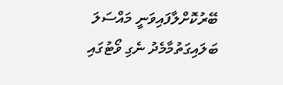ބޭރުކޮށްލާފައިވަނީ މައްސަލަ ބަލައިގަތުމާމެދު ނެގި ވޯޓުގައި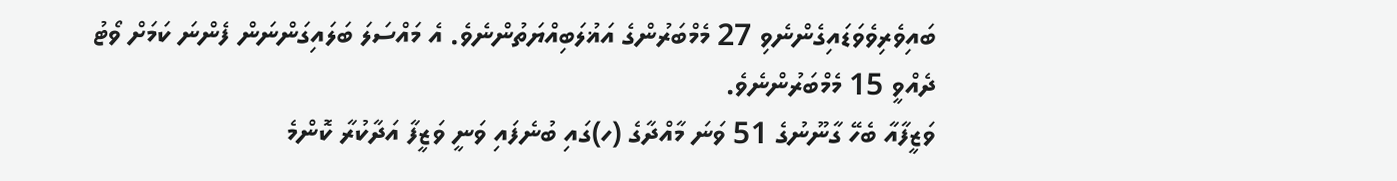ބައިވެރިވެވަޑައިގެންނެވި 27 މެމްބަރުންގެ އަޣުލަބިއްޔަތުންނެވެ. އެ މައްސަލަ ބަލައިގަންނަން ފެންނަ ކަމަށް ވޯޓު ދެއްވީ 15 މެމްބަރުންނެވެ.
ވަޒީފާއާ ބެހޭ ގާނޫނުގެ 51 ވަނަ މާއްދާގެ (ހ)ގައި ބުނެފައި ވަނީ ވަޒީފާ އަދާކުރާ ކޮންމެ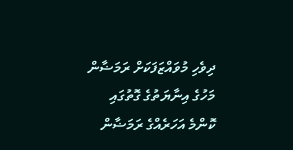ދިވެހި މުވައްޒަފަކަށް ރަމަޟާން މަހުގެ އިނާޔަތުގެ ގޮތުގައި ކޮންމެ އަހަރެއްގެ ރަމަޟާން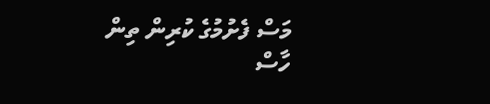މަސް ފެށުމުގެ ކުރިން ތިން ހާސް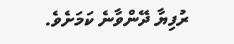ރުފިޔާ ދޭންވާނެ ކަމަށެވެ.